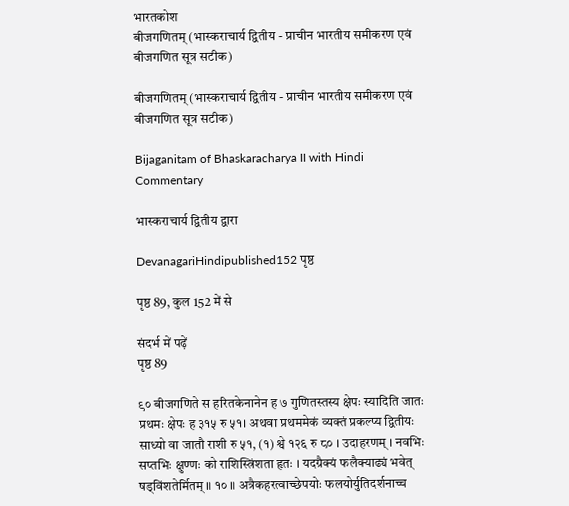भारतकोश
बीजगणितम् (भास्कराचार्य द्वितीय - प्राचीन भारतीय समीकरण एवं बीजगणित सूत्र सटीक)

बीजगणितम् (भास्कराचार्य द्वितीय - प्राचीन भारतीय समीकरण एवं बीजगणित सूत्र सटीक)

Bijaganitam of Bhaskaracharya II with Hindi Commentary

भास्कराचार्य द्वितीय द्वारा

DevanagariHindipublished152 पृष्ठ

पृष्ठ 89, कुल 152 में से

संदर्भ में पढ़ें
पृष्ठ 89

९० बीजगणिते स हरितकेनानेन ह ७ गुणितस्तस्य क्षेपः स्यादिति जातः प्रथमः क्षेपः ह ३१५ रु ५१। अथवा प्रथममेकं व्यक्तं प्रकल्प्य द्वितीयः साध्यो वा जातौ राशी रु ५१, (१) श्वे १२६ रु ८० । उदाहरणम् । नवभिः सप्तभिः क्षुण्णः को राशिस्त्रिंशता हृतः । यदग्रैक्यं फलैक्याढ्यं भवेत् षड्‌विंशतेर्मितम् ॥ १० ॥ अत्रैकहरत्वाच्छेपयोः फलयोर्युतिदर्शनाच्च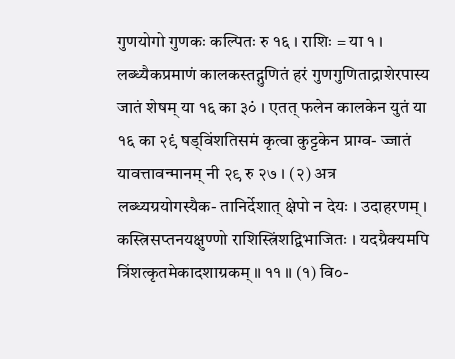गुणयोगो गुणकः कल्पितः रु १६ । राशिः = या १ । लब्ध्यैकप्रमाणं कालकस्तद्गुणितं हरं गुणगुणिताद्राशेरपास्य जातं शेषम् या १६ का ३०̇ । एतत् फलेन कालकेन युतं या १६ का २९̇ षड्‌विंशतिसमं कृत्वा कुट्टकेन प्राग्व- ज्जातं यावत्तावन्मानम् नी २९ रु २७ । (२) अत्र लब्ध्यग्रयोगस्यैक- तानिर्देशात् क्षेपो न देयः । उदाहरणम् । कस्त्रिसप्तनयक्षुण्णो राशिस्त्रिंशद्विभाजितः । यदग्रैक्यमपि त्रिंशत्कृतमेकादशाग्रकम् ॥ ११ ॥ (१) वि०-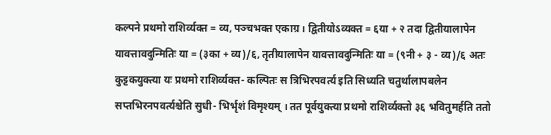कल्पने प्रथमो राशिर्व्यक्त = व्य, पञ्चभक्त एकाग्र । द्वितीयोऽव्यक्त = ६या + २ तदा द्वितीयालापेन यावत्तावदुन्मितिः या = (३का + व्य)/६, तृतीयालापेन यावत्तावदुन्मितिः या = (९नी + ३ - व्य)/६ अतः कुट्टकयुक्त्या यः प्रथमो राशिर्व्यक्त- कल्पितः स त्रिभिरपवर्त्य इति सिध्यति चतुर्थालापबलेन सप्तभिरनपवर्त्यश्चेति सुधी- भिर्भृशं विमृश्यम् । तत पूर्वयुक्त्या प्रथमो राशिर्व्यक्तो ३६ भवितुमर्हति ततो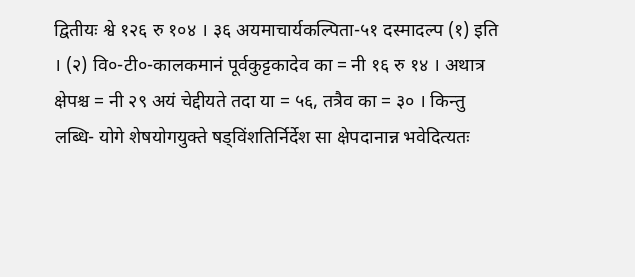द्वितीयः श्वे १२६ रु १०४ । ३६ अयमाचार्यकल्पिता-५१ दस्मादल्प (१) इति । (२) वि०-टी०-कालकमानं पूर्वकुट्टकादेव का = नी १६ रु १४ । अथात्र क्षेपश्च = नी २९ अयं चेद्दीयते तदा या = ५६, तत्रैव का = ३० । किन्तु लब्धि- योगे शेषयोगयुक्ते षड्‌विंशतिर्निर्देश सा क्षेपदानान्न भवेदित्यतः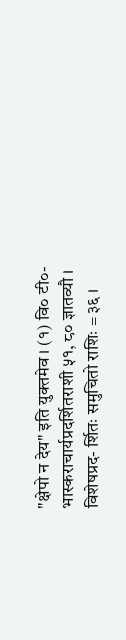"क्षेपो न देय" इति युक्तमेव । (१) वि० टी०-भास्कराचार्यप्रदर्शितराशी ५१, ८० ज्ञातव्यौ । विशेषप्रद- र्शितः समुचितो राशिः = ३६ ।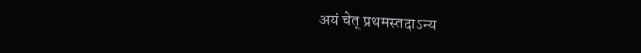अयं चेत् प्रथमस्तदाऽन्य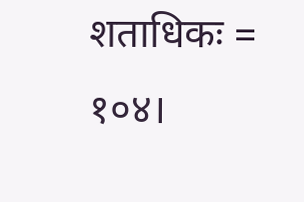शताधिकः = १०४।